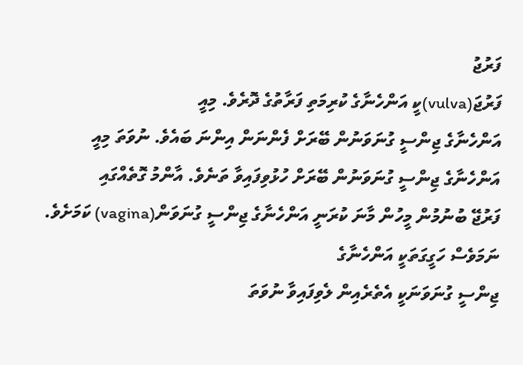ފަރުޖު
ފަރުޖަ(vulva)ކީ އަންހެނާގެ ކުރިމަތި ފަރާތުގެ ދޮރެވެ. މިއީ
އަންހެނާގެ ޖިންސީ ގުނަވަނުން ބޭރަށް ފެންނަން އިންނަ ބައެވެ. ނުވަތަ މިއީ
އަންހެނާގެ ޖިންސީ ގުނަވަނުން ބޭރަށް ހުޅުވިފައިވާ ތަނެވެ. އާންމު ގޮތެއްގައި
ފަރުޖޭ ބުނުމުން މީހުން މާނަ ކުރަނީ އަންހެނާގެ ޖިންސީ ގުނަވަން(vagina) ކަމަށެވެ. ނަމަވެސް ހަގީގަތަކީ އަންހެނާގެ
ޖިންސީ ގުނަވަނަކީ އެތެރެއިން ލެވިފައިވާ ނުވަތަ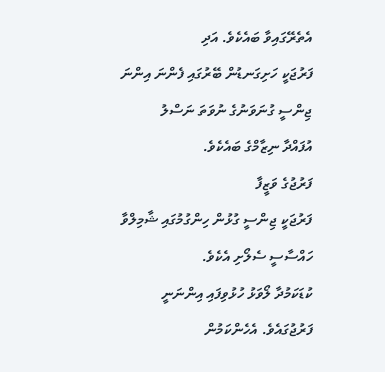އެތެރޭގައިވާ ބައެކެވެ. އަދި
ފަރުޖަކީ ހަށިގަނޑުން ބޭރުގައި ފެންނަ އިންނަ ޖިންސީ ގުނަވަނުގެ ނުވަތަ ނަސްލު
އުފައްދާ ނިޒާމްގެ ބައެކެވެ.
ފަރުޖުގެ ވަޒީފާ
ފަރުޖަކީ ޖިންސީ ގުޅުން ހިންގުމުގައި ޝާމިލްވާ
ހައްސާސީ ސެލޯށި އެކެވެ.
ކުޑަކަމުދާ ލޯވަޅު ހުޅުވިފައި އިންނަނީ
ފަރުޖުގައެވެ. އެހެންކަމުން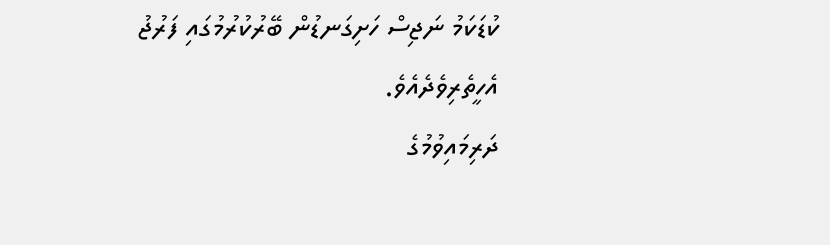ކުޑަކަމު ނަޖިސް ހަށިގަނޑުން ބޭރުކުރުމުގައި ފަރުޖު
އެހީތެރިވެދެއެވެ.
ދަރިމައިވުމުގެ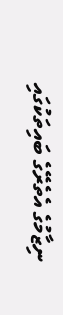ނިޒާމުގެ އެތެރޭގެ ބައިތަކުގައި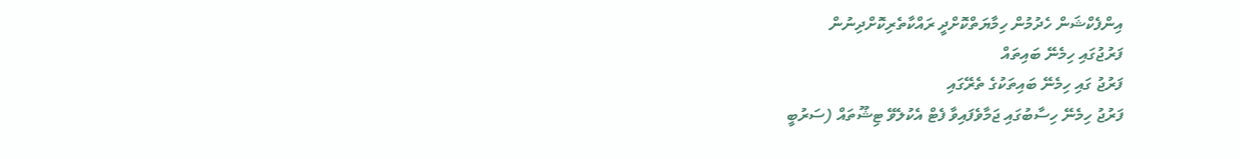އިންފެކްޝަން ހެދުމުން ހިމާޔަތްކޮށްދީ ރައްކާތެރިކޮށްދިނުން
ފަރުޖުގައި ހިމެނޭ ބައިތައް
ފަރުޖު ގައި ހިމެނޭ ބައިތަކުގެ ތެރޭގައި
ފަރުޖު ހިމެނޭ ހިސާބުގައި ޖަމާވެފައިވާ ފެޓް އެކުލެވޭ ޓިޝޫތައް (ސަރުބީ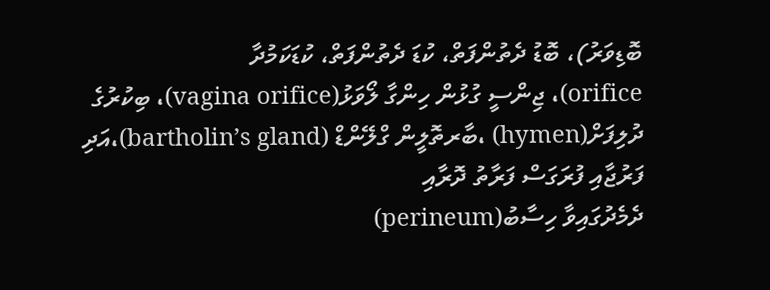ބޮޑިވަރު)، ބޮޑު ދެތުންފަތް، ކުޑަ ދެތުންފަތް، ކުޑަކަމުދާ
orifice)، ޖިންސީ ގުޅުން ހިންގާ ލޯވަޅު(vagina orifice)، ބިކުރުގެ ދުލިފަށް(hymen) ،ބާރތޮލީން ގްލޭންޑް (bartholin’s gland)،އަދި ފަރުޖާއި ފުރަގަސް ފަރާތު ދޮރާއި
ދެމެދުގައިވާ ހިސާބު(perineum)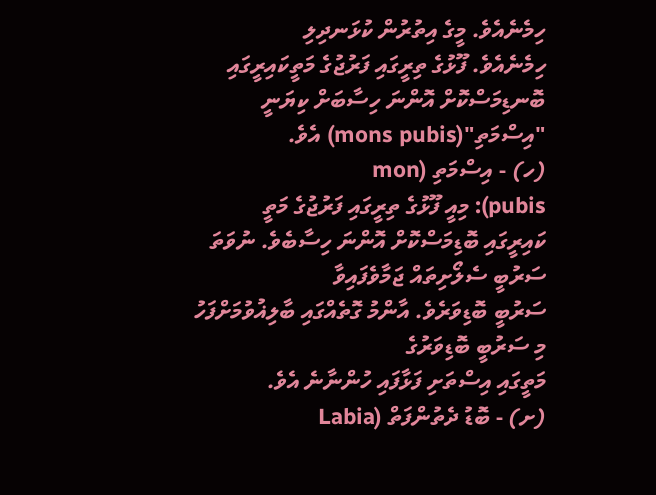ހިމެނެއެވެ. މީގެ އިތުރުން ކުޅަނދިލި
ހިމެނެއެވެ. ފޫޅުގެ ތިރީގައި ފަރުޖުގެ މަތީކައިރީގައި
ބޮނޑިމަސްކޮށް އޮންނަ ހިސާބަށް ކިޔަނީ "އިސްމަތި"(mons pubis) އެވެ.
(ހ) - އިސްމަތި (mon
pubis): މިއީ ފޫޅުގެ ތިރީގައި ފަރުޖުގެ މަތީ
ކައިރީގައި ބޮޑިމަސްކޮށް އޮންނަ ހިސާބެވެ. ނުވަތަ ސަރުބީ ސެލޯށިތައް ޖަމާވެފައިވާ
ސަރުބީ ބޮޑިވަރެވެ. އާންމު ގޮތެއްގައި ބާލިޣުވުމަށްފަހު މި ސަރުބީ ބޮޑިވަރުގެ
މަތީގައި އިސްތަށި ފަޅާފައި ހުންނާނެ އެވެ.
(ށ) - ބޮޑު ދެތުންފަތް (Labia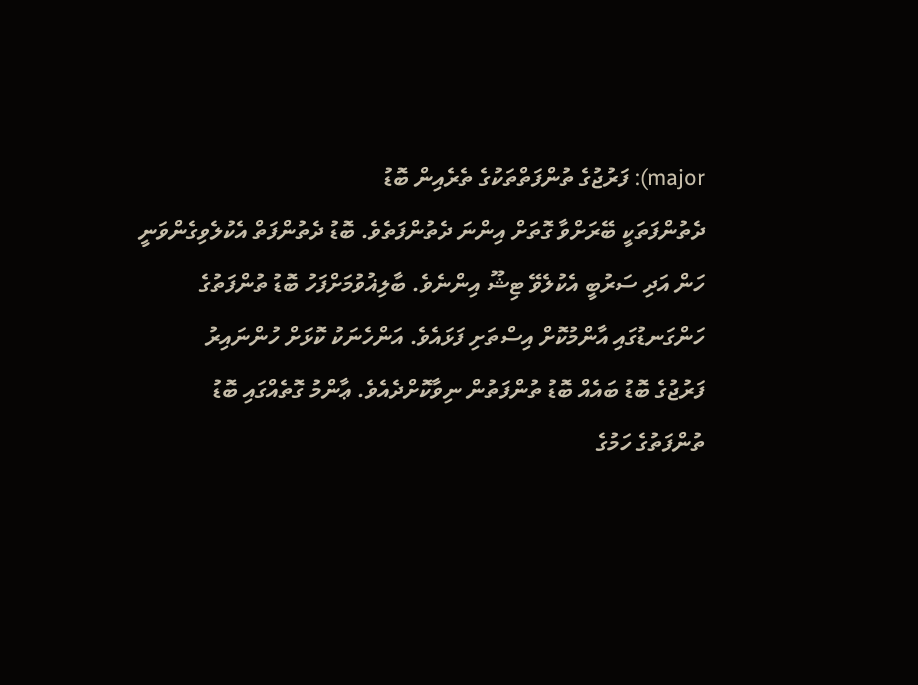major): ފަރުޖުގެ ތުންފަތްތަކުގެ ތެރެއިން ބޮޑު
ދެތުންފަތަކީ ބޭރަށްވާ ގޮތަށް އިންނަ ދެތުންފަތެވެ. ބޮޑު ދެތުންފަތް އެކުލެވިގެންވަނީ
ހަން އަދި ސަރުބީ އެކުލެވޭ ޓިޝޫ އިންނެވެ. ބާލިޣުވުމަށްފަހު ބޮޑު ތުންފަތުގެ
ހަންގަނޑުގައި އާންމުކޮށް އިސްތަށި ފަޅައެވެ. އަންހެނަކު ކޮޅަށް ހުންނައިރު
ފަރުޖުގެ ބޮޑު ބައެއް ބޮޑު ތުންފަތުން ނިވާކޮށްދެއެވެ. ޢާންމު ގޮތެއްގައި ބޮޑު
ތުންފަތުގެ ހަމުގެ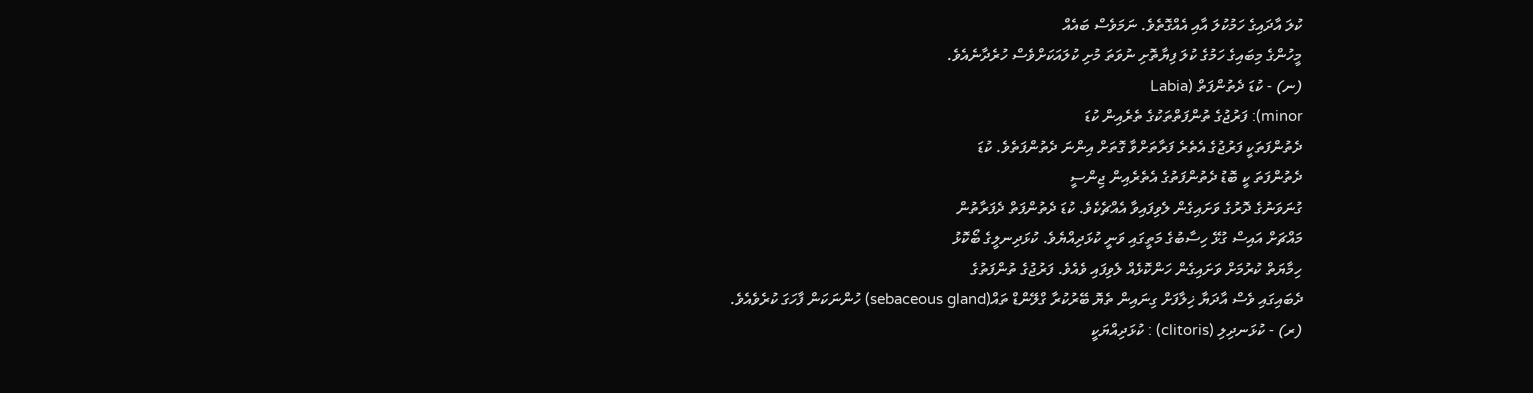ކުލަ އާދައިގެ ހަމުކުލަ އާއި އެއްގޮތެވެ. ނަމަވެސް ބައެއް
މީހުންގެ މިބައިގެ ހަމުގެ ކުލަ ފިޔާތޮށި ނުވަތަ މުށި ކުލައަކަށްވެސް ހުރެދާނެއެވެ.
(ނ) - ކުޑަ ދެތުންފަތް (Labia
minor): ފަރުޖުގެ ތުންފަތްތަކުގެ ތެރެއިން ކުޑަ
ދެތުންފަތަކީ ފަރުޖުގެ އެތެރެ ފަރާތަށްވާ ގޮތަށް އިންނަ ދެތުންފަތެވެ. ކުޑަ
ދެތުންފަތަ ކީ ބޮޑު ދެތުންފަތުގެ އެތެރެއިން ޖިންސީ
ގުނަވަނުގެ ދޮރުގެ ވަށައިގެން ލެވިފައިވާ އެއްޗެކެވެ. ކުޑަ ދެތުންފަތް ދެފަރާތުން
މައްޗަށް އައިސް ގުޅޭ ހިސާބުގެ މަތީގައި ވަނީ ކުޅަދިއްޔެވެ. ކުޅަދިނލީގެ ބޯކޮޅު
ހިމާޔަތް ކުރުމަށް ވަށައިގެން ހަންކޮޅެއް ލެވިފައި ވެއެވެ. ފަރުޖުގެ ތުންފަތުގެ
ދެބައިގައި ވެސް އާދަޔާ ޚިލާފަށް ގިނައިން ތެޔޮ ބޭރުކުރާ ގްލޭންޑް ތައް(sebaceous gland) ހުންނަކަން ފާހަގަ ކުރެވެއެވެ.
(ރ) - ކުޅަނދިލި (clitoris) : ކުޅަދިއްޔަކީ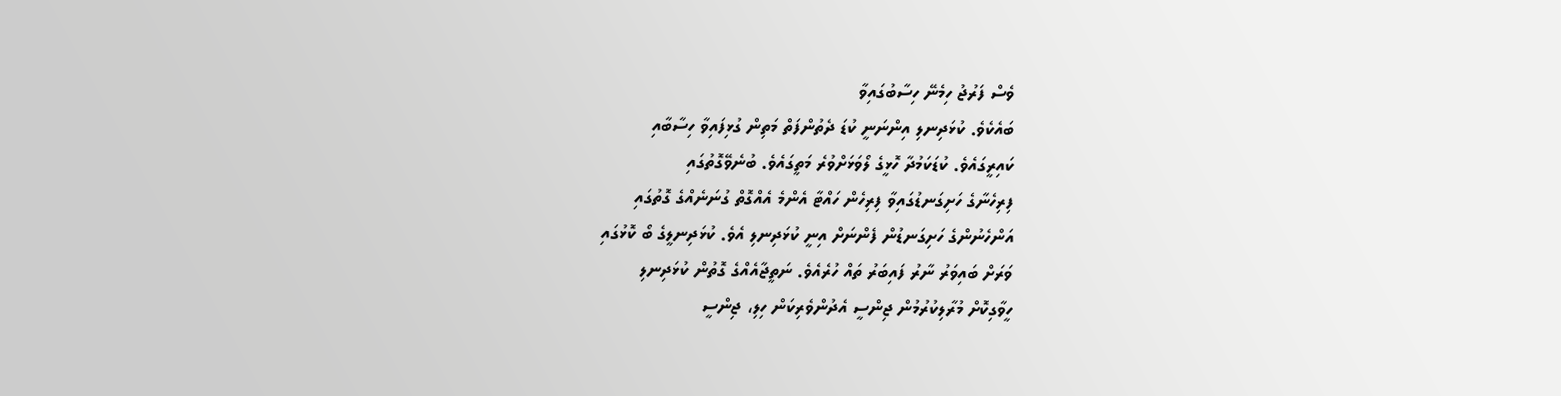ވެސް ފަރުޖު ހިމެނޭ ހިސާބުގައިވާ
ބައެކެވެ. ކުޅަދިނލި އިންނަނީ ކުޑަ ދެތުންފަތް މަތިން ގުޅިފައިވާ ހިސާބާއި
ކައިރީގައެވެ. ކުޑަކަމުދާ ހޮޅީގެ ލޯވަޅަށްވުރެ މަތީގައެވެ. ބުނެވޭގޮތުގައި
ފިރިހެނާގެ ހަށިގަނޑުގައިވާ ފިރިހެން ހައްޓާ އެންމެ އެއްގޮތް ގުނަނެއްގެ ގޮތުގައި
އަންހެނުންގެ ހަށިގަނޑުން ފެންނަށް އިނީ ކުޅަދިނލި އެވެ. ކުޅަދިނލީގެ ބޯ ކޮޅުގައި
ވަރަށް ބައިވަރު ނާރު ފައިބަރު ތައް ހުރެއެވެ. ނަތީޖާއެއްގެ ގޮތުން ކުޅަދިނލި
ހީވާގިކޮށް މުރާލިކުރުމުން ޖިންސީ އެދުންވެރިކަން ހިލި، ޖިންސީ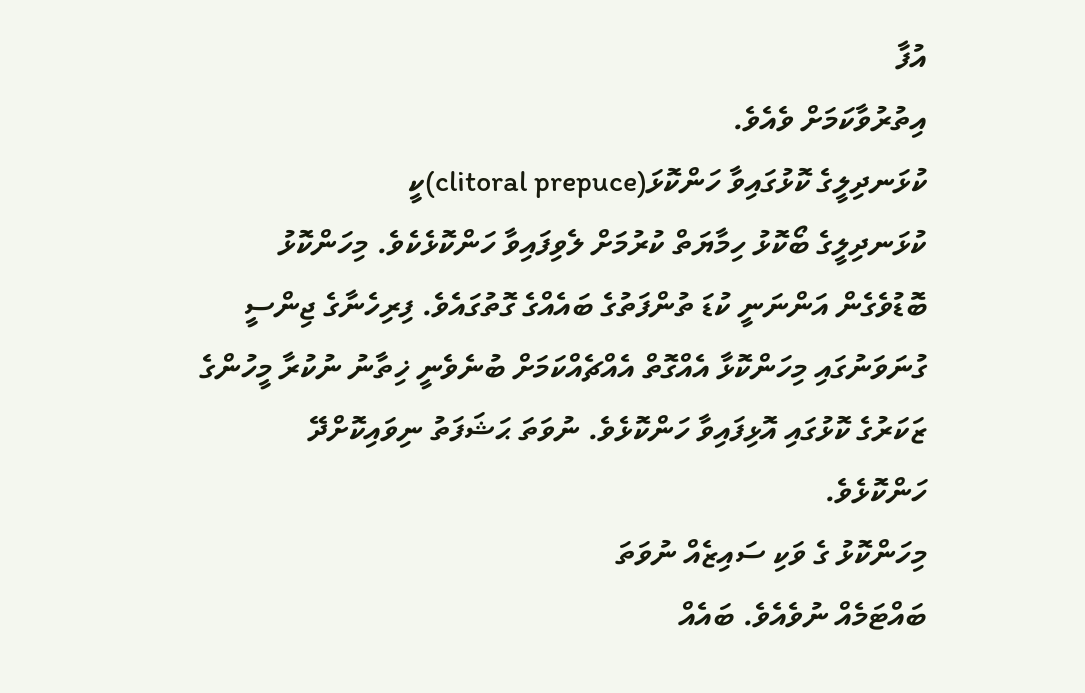އުފާ
އިތުރުވާކަމަށް ވެއެވެ.
ކުޅަނދިލީގެ ކޮޅުގައިވާ ހަންކޮޅަ(clitoral prepuce)ކީ
ކުޅަނދިލީގެ ބޯކޮޅު ހިމާޔަތް ކުރުމަށް ލެވިފައިވާ ހަންކޮޅެކެވެ. މިހަންކޮޅު
ބޮޑުވެގެން އަންނަނީ ކުޑަ ތުންފަތުގެ ބައެއްގެ ގޮތުގައެވެ. ފިރިހެނާގެ ޖިންސީ
ގުނަވަނުގައި މިހަންކޮޅާ އެއްގޮތް އެއްޗެއްކަމަށް ބުނެވެނީ ޚިތާނު ނުކުރާ މީހުންގެ
ޒަކަރުގެ ކޮޅުގައި އޮޅިފައިވާ ހަންކޮޅެވެ. ނުވަތަ ޙަޝަފަތު ނިވައިކޮށްދޭ
ހަންކޮޅެވެ.
މިހަންކޮޅު ގެ ވަކި ސައިޒެއް ނުވަތަ
ބައްޓަމެއް ނުވެއެވެ. ބައެއް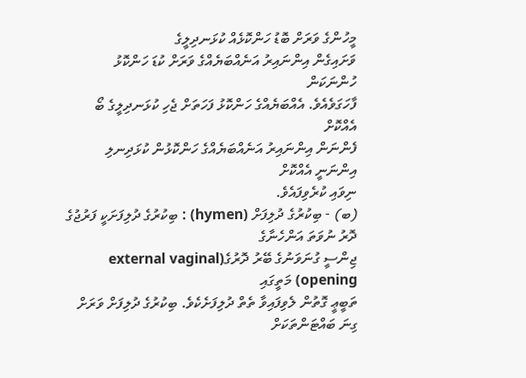މީހުންގެ ވަރަށް ބޮޑު ހަންކޮޅެއް ކުޅަނދިލީގެ
ވަށައިގެން އިންނައިރު އަނެއްބަޔެއްގެ ވަރަށް ކުޑަ ހަންކޮޅު ހުންނަކަން
ފާހަގަވެއެވެ. އެއްބަޔެއްގެ ހަންކޮޅު ފަހަތަށް ޖެހި ކުޅަނދިލީގެ ބޯ އެއްކޮށް
ފެންނަން އިންނައިރު އަނެއްބަޔެއްގެ ހަންކޮޅުން ކުޅަދިނލި އިންނަނީ އެއްކޮށް
ނިވައި ކުރެވިފައެވެ.
(ބ) - ބިކުރުގެ ދުލިފަށް (hymen) : ބިކުރުގެ ދުލިފަށަކީ ފަރުޖުގެ ދޮރު ނުވަތަ އަންހެނާގެ
ޖިންސީ ގުނަވަނުގެ ބޭރު ދޮރުގެ(external vaginal opening) މަތީގައި
ތަބީޢީ ގޮތުން ލެވިފައިވާ ތެތް ދުލިފަށެކެވެ. ބިކުރުގެ ދުލިފަށް ވަރަށް ގިނަ ބައްޓަންތަކަށް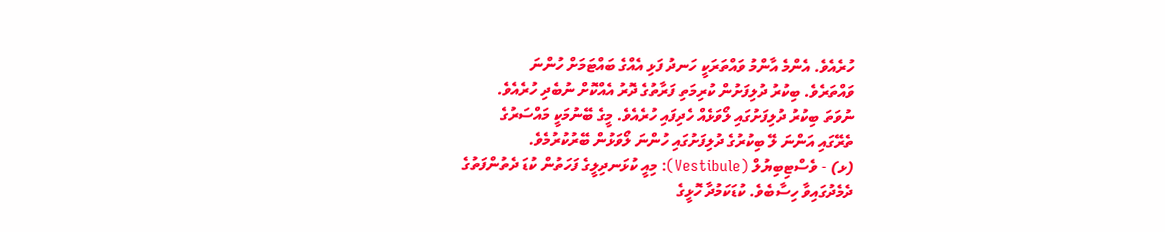ހުރެއެވެ. އެންމެ އާންމު ވައްތަރަކީ ހަނދު ފަޅި އެއްގެ ބައްޓަމަށް ހުންނަ
ވައްތަރެވެ. ބިކުރު ދުލިފަށުން ކުރިމަތި ފަރާތުގެ ދޮރު އެއްކޮށް ނުބެދި ހުރެއެވެ.
ނުވަތަ ބިކުރު ދުލިފަށުގައި ލޯވަޅެއް ހެދިފައި ހުރެއެވެ. މީގެ ބޭނުމަކީ މައްސަރުގެ
ތެރޭގައި އަންނަ ލޭ ބިކުރުގެ ދުލިފަށުގައި ހުންނަ ލޯވަޅުން ބޭރުކުރުމެވެ.
(ޅ) - ވެސްޓިބިޔުލް (Vestibule): މިއީ ކުޅަނދިލީގެ ފަހަތުން ކުޑަ ދެތުންފަތުގެ
ދެމެދުގައިވާ ހިސާބެވެ. ކުޑަކަމުދާ ހޮޅީގެ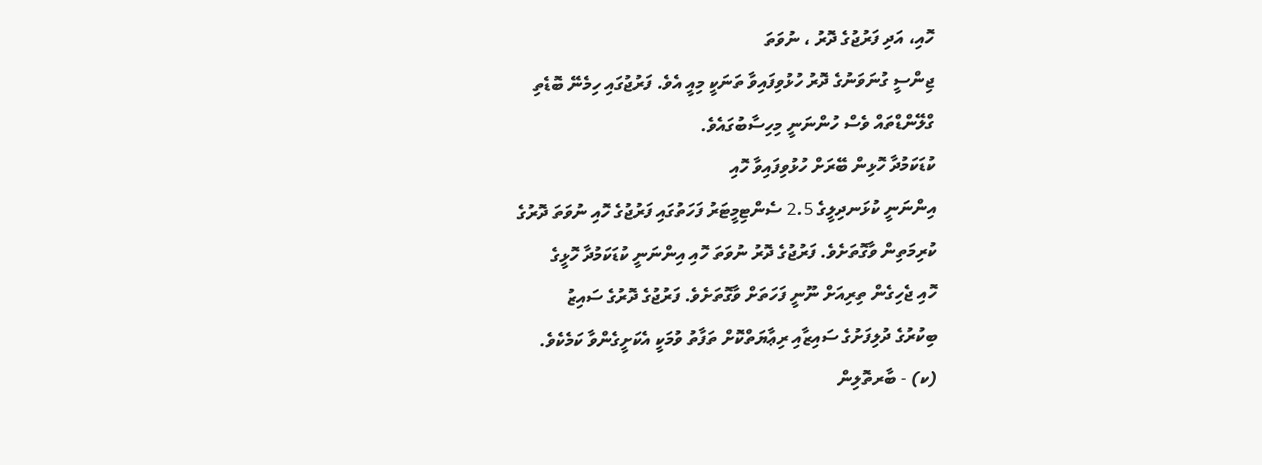ހޮއި، އަދި ފަރުޖުގެ ދޮރު ، ނުވަތަ
ޖިންސީ ގުނަވަނުގެ ދޮރު ހުޅުވިފައިވާ ތަނަކީ މިއީ އެވެ. ފަރުޖުގައި ހިމެނޭ ބޮޑެތި
ގްލޭންޑްތައް ވެސް ހުންނަނީ މިހިސާބުގައެވެ.
ކުޑަކަމުދާ ހޮޅިން ބޭރަށް ހުޅުވިފައިވާ ހޮއި
އިންނަނީ ކުޅަނދިލީގެ 2.5 ސެންޓިމީޓަރު ފަހަތުގައި ފަރުޖުގެ ހޮއި ނުވަތަ ދޮރުގެ
ކުރިމަތިން ވާގޮތަށެވެ. ފަރުޖުގެ ދޮރު ނުވަތަ ހޮއި އިންނަނީ ކުޑަކަމުދާ ހޮޅީގެ
ހޮއި ޖެހިގެން ތިރިއަށް ނޫނީ ފަހަތަށް ވާގޮތަށެވެ. ފަރުޖުގެ ދޮރުގެ ސައިޒު
ބިކުރުގެ ދުލިފަށުގެ ސައިޒާއި ރިޢާޔަތްކޮށް ތަފާތު ވުމަކީ އެކަށީގެންވާ ކަމެކެވެ.
(ކ) - ބާރތޮލިން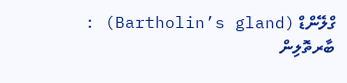ގްލޭންޑް (Bartholin’s gland) : ބާރތޮލިން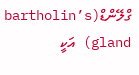ގްލޭންޑް(bartholin’s gland) އަކީ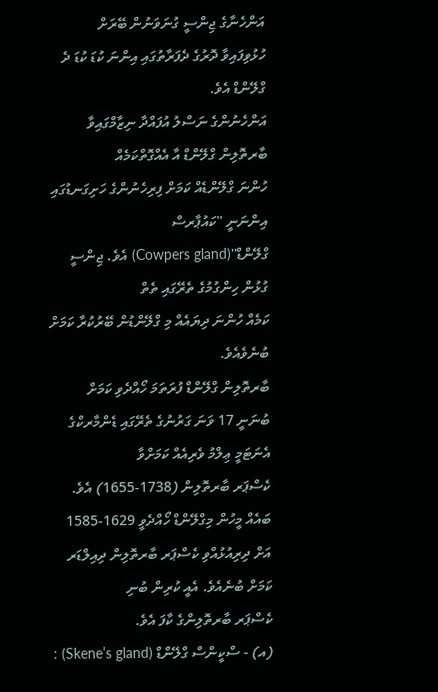އަންހެނާގެ ޖިންސީ ގުނަވަނުން ބޭރަށް
ހުޅުވިފައިވާ ދޮރުގެ ދެފަރާތުގައި އިންނަ ކުޑަ ކުޑަ ދެ ގްލޭންޑް އެވެ.
އަންހެނުންގެ ނަސްލު އުފައްދާ ނިޒާމްގައިވާ ބާރތޮލިން ގްލޭންޑް އާ އެއްގޮތްކަމެއް
ހުންނަ ގްލޭންޑެއް ކަމަށް ފިރިހެނުންގެ ހަށިގަނޑުގައި އިންނަނީ ''ކައުޕާރސް
ގްލޭންޑް''(Cowpers gland) އެވެ. ޖިންސީ ގުޅުން ހިންގުމުގެ ތެރޭގައި ތެތް
ކަމެއް ހުންނަ ދިޔައެއް މި ގްލޭންޑުން ބޭރުކުރާ ކަމަށް ބުނެވެއެވެ.
ބާރތޮލިން ގްލޭންޑް ފުރަތަމަ ހޯއްދެވި ކަމަށް
ބުނަނީ 17 ވަނަ ގަރުނުގެ ތެރޭގައި ޑެންމާރކްގެ އެނަޓަމީ ޢިލްމު ވެރިއެއް ކަމަށްވާ
ކެސްޕަރ ބާރތޮލިން (1738-1655) އެވެ. ބައެއް މީހުން މިގްލޭންޑް ހޯއްދެވީ 1629-1585
އަށް ދިރިއުޅުއްވި ކެސްޕަރ ބާރތޮލިން ދިއިލްޑަރ ކަމަށް ބުނެއެވެ. އެއީ ކުރިން ބުނި
ކެސްޕަރ ބާރތޮލިންގެ ކާފަ އެވެ.
(އ) - ސްކީންސް ގްލޭންޑް (Skene’s gland) :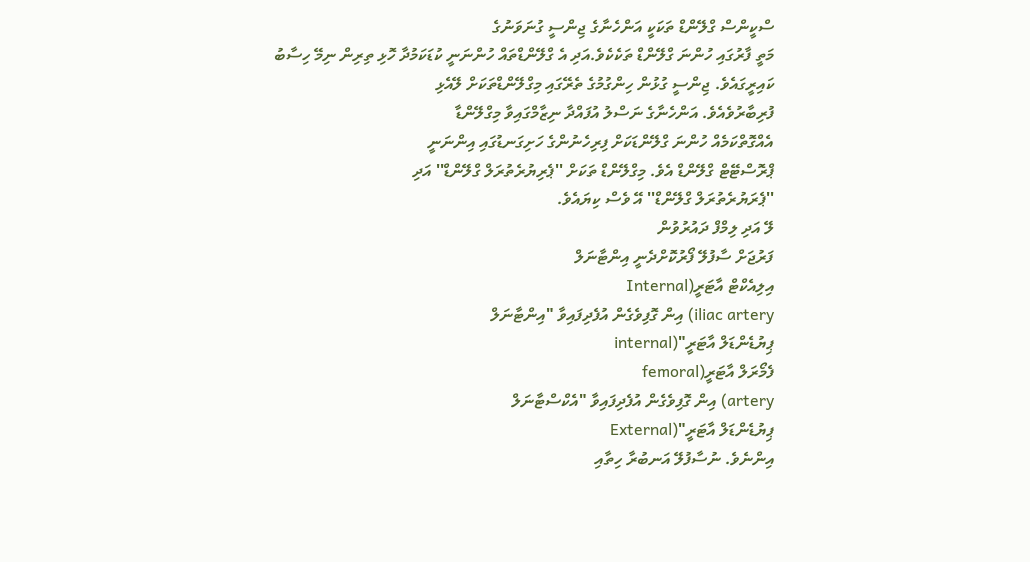ސްކީންސް ގްލޭންޑް ތަކަކީ އަންހެނާގެ ޖިންސީ ގުނަވަނުގެ
މަތީ ފާރުގައި ހުންނަ ގްލޭންޑް ތަކެކެވެ.އަދި އެ ގްލޭންޑްތައް ހުންނަނީ ކުޑަކަމުދާ ހޮޅި ތިރިން ނިމޭ ހިސާބު
ކައިރީގައެވެ. ޖިންސީ ގުޅުން ހިންގުމުގެ ތެރޭގައި މިގްލޭންޑްތަކަށް ލޭއެޅި
ފުރިބާރުވެއެވެ. އަންހެނާގެ ނަސްލު އުފައްދާ ނިޒާމްގައިވާ މިގްލޭންޑާ
އެއްގޮތްކަމެއް ހުންނަ ގްލޭންޑަކަށް ފިރިހެނުންގެ ހަށިގަނޑުގައި އިންނަނީ
ޕްރޮސްޓޭޓް ގްލޭންޑް އެވެ. މިގްލޭންޑް ތަކަށް ''ޕެރިޔުރެތުރަލް ގްލޭންޑް'' އަދި
''ޕެރަޔުރެތުރަލް ގްލޭންޑް'' އޭ ވެސް ކިޔައެވެ.
ލޭ އަދި ލިމްފް ދައުރުވުން
ފަރުޖަށް ސާފުލޭ ފޯރުކޮށްދެނީ އިންޓާނަލް
އިލިއެކްޓް އާޓަރީ(Internal
iliac artery) އިން ގޮފިވެގެން އުފެދިފައިވާ "އިންޓާނަލް
ޕިޔުޑެންޑަލް އާޓަރީ"(internal
ފެމޯރަލް އާޓަރީ(femoral
artery) އިން ގޮފިވެގެން އުފެދިފައިވާ "އެކްސްޓާނަލް
ޕިޔުޑެންޑަލް އާޓަރީ"(External
އިންނެވެ. ނުސާފުލޭ އަނބުރާ ހިތާއި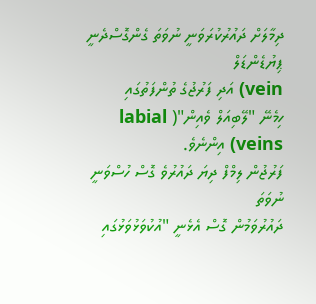ދިމާލަށް ދައުރުކުރަވަނީ ނުވަތަ ގެންގޮސްދެނީ ޕިޔުޑެންޑަލް
vein) އަދި ފަރުޖުގެ ތުންފަތުގައި
ހިމެނޭ "ލޭބިއަލް ވެއިން"( labial
veins) އިންނެވެ.
ފަރުޖުން ލިމްފް ދިޔަ ދައުރުވެ ގޮސް ހުސްވަނީ ނުވަތަ
ދައުރުވަމުން ގޮސް އެޅެނީ "އުކުވަޅުވަޅުގައި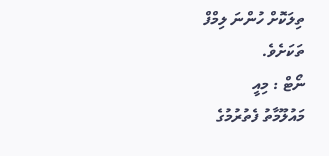ތިލަކޮށް ހުންނަ ލިމްފް
ތަކަށެވެ.
ނޯޓް : މިއީ
މައުލޫމާތު ފެތުރުމުގެ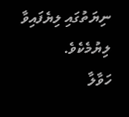ނިޔަތުގައި ލިޔެފައިވާ ލިޔުމެކެވެ.
ހަވާލާ